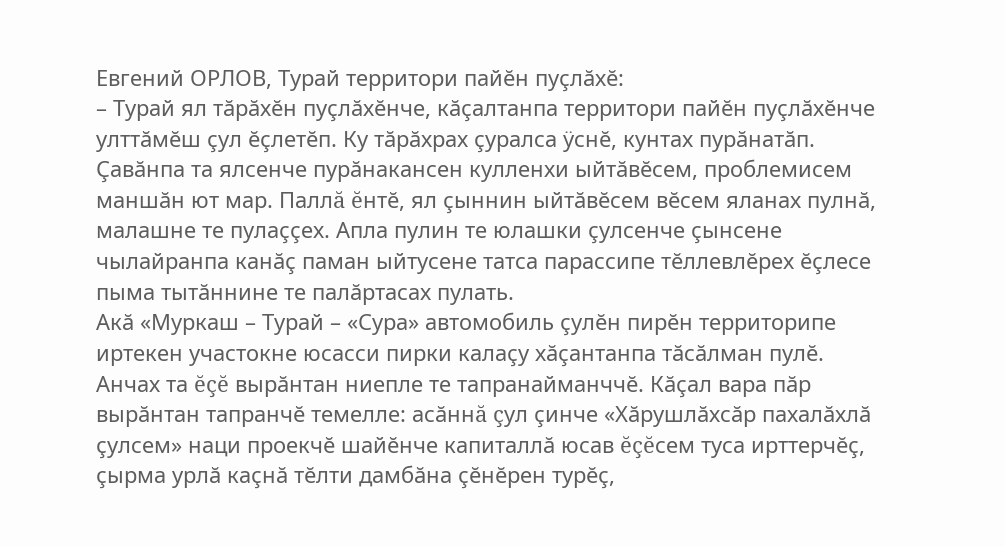Евгений ОРЛОВ, Турай территори пайĕн пуçлăхĕ:
– Турай ял тăрăхĕн пуçлăхĕнче, кăçалтанпа территори пайĕн пуçлăхĕнче улттăмĕш çул ĕçлетĕп. Ку тăрăхрах çуралса ÿснĕ, кунтах пурăнатăп. Çавăнпа та ялсенче пурăнакансен кулленхи ыйтăвĕсем, проблемисем маншăн ют мар. Паллă ĕнтĕ, ял çыннин ыйтăвĕсем вĕсем яланах пулнă, малашне те пулаççех. Апла пулин те юлашки çулсенче çынсене чылайранпа канăç паман ыйтусене татса парассипе тĕллевлĕрех ĕçлесе пыма тытăннине те палăртасах пулать.
Акă «Муркаш – Турай – «Сура» автомобиль çулĕн пирĕн территорипе иртекен участокне юсасси пирки калаçу хăçантанпа тăсăлман пулĕ. Анчах та ĕçĕ вырăнтан ниепле те тапранайманччĕ. Кăçал вара пăр вырăнтан тапранчĕ темелле: асăннă çул çинче «Хăрушлăхсăр пахалăхлă çулсем» наци проекчĕ шайĕнче капиталлă юсав ĕçĕсем туса ирттерчĕç, çырма урлă каçнă тĕлти дамбăна çĕнĕрен турĕç,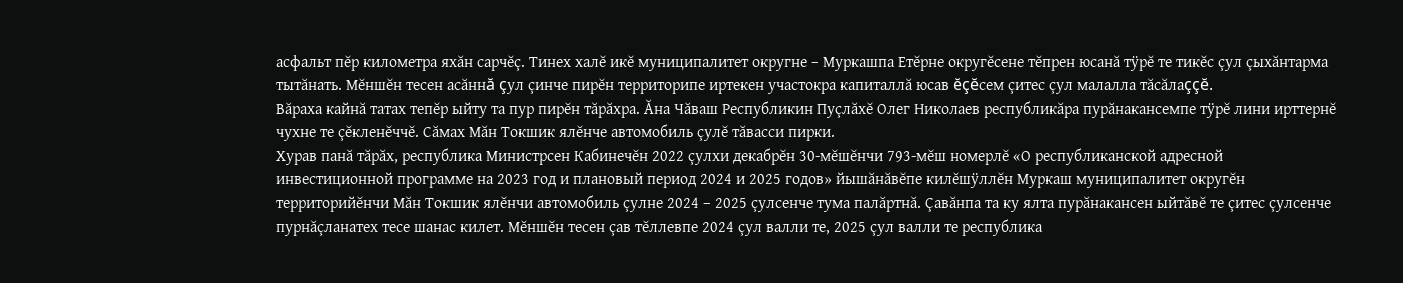асфальт пĕр километра яхăн сарчĕç. Тинех халĕ икĕ муниципалитет округне – Муркашпа Етĕрне округĕсене тĕпрен юсанă тÿрĕ те тикĕс çул çыхăнтарма тытăнать. Мĕншĕн тесен асăннă çул çинче пирĕн территорипе иртекен участокра капиталлă юсав ĕçĕсем çитес çул малалла тăсăлаççĕ.
Вăраха кайнă татах тепĕр ыйту та пур пирĕн тăрăхра. Ăна Чăваш Республикин Пуçлăхĕ Олег Николаев республикăра пурăнакансемпе тÿрĕ лини ирттернĕ чухне те çĕкленĕччĕ. Сăмах Мăн Токшик ялĕнче автомобиль çулĕ тăвасси пирки.
Хурав панă тăрăх, республика Министрсен Кабинечĕн 2022 çулхи декабрĕн 30-мĕшĕнчи 793-мĕш номерлĕ «О республиканской адресной инвестиционной программе на 2023 год и плановый период 2024 и 2025 годов» йышăнăвĕпе килĕшÿллĕн Муркаш муниципалитет округĕн территорийĕнчи Мăн Токшик ялĕнчи автомобиль çулне 2024 – 2025 çулсенче тума палăртнă. Çавăнпа та ку ялта пурăнакансен ыйтăвĕ те çитес çулсенче пурнăçланатех тесе шанас килет. Мĕншĕн тесен çав тĕллевпе 2024 çул валли те, 2025 çул валли те республика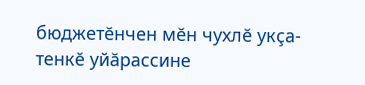бюджетĕнчен мĕн чухлĕ укçа-тенкĕ уйăрассине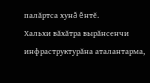палăртса хунă ĕнтĕ.
Хальхи вăхăтра вырăнсенчи инфраструктурăна аталантарма,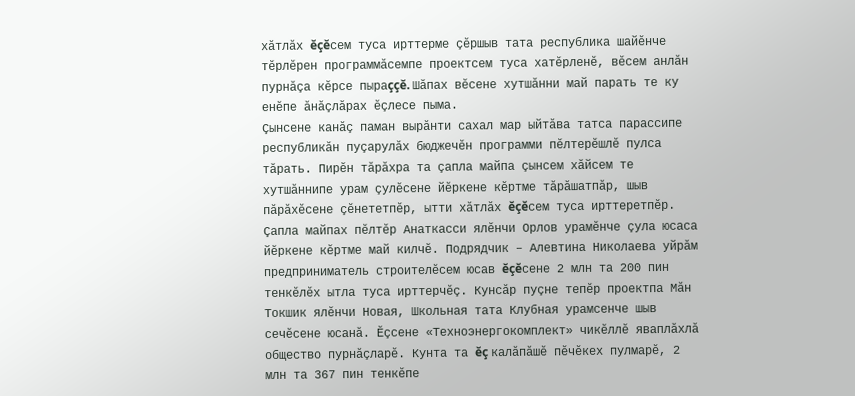хăтлăх ĕçĕсем туса ирттерме çĕршыв тата республика шайĕнче тĕрлĕрен программăсемпе проектсем туса хатĕрленĕ, вĕсем анлăн пурнăçа кĕрсе пыраççĕ. Шăпах вĕсене хутшăнни май парать те ку енĕпе ăнăçлăрах ĕçлесе пыма.
Çынсене канăç паман вырăнти сахал мар ыйтăва татса парассипе республикăн пуçарулăх бюджечĕн программи пĕлтерĕшлĕ пулса тăрать. Пирĕн тăрăхра та çапла майпа çынсем хăйсем те хутшăннипе урам çулĕсене йĕркене кĕртме тăрăшатпăр, шыв пăрăхĕсене çĕнететпĕр, ытти хăтлăх ĕçĕсем туса ирттеретпĕр.
Çапла майпах пĕлтĕр Анаткасси ялĕнчи Орлов урамĕнче çула юсаса йĕркене кĕртме май килчĕ. Подрядчик – Алевтина Николаева уйрăм предприниматель строителĕсем юсав ĕçĕсене 2 млн та 200 пин тенкĕлĕх ытла туса ирттерчĕç. Кунсăр пуçне тепĕр проектпа Мăн Токшик ялĕнчи Новая, Школьная тата Клубная урамсенче шыв сечĕсене юсанă. Ĕçсене «Техноэнергокомплект» чикĕллĕ яваплăхлă общество пурнăçларĕ. Кунта та ĕç калăпăшĕ пĕчĕкех пулмарĕ, 2 млн та 367 пин тенкĕпе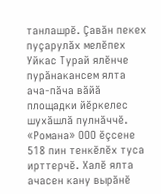танлашрĕ. Çавăн пекех пуçарулăх мелĕпех Уйкас Турай ялĕнче пурăнакансем ялта ача-пăча вăйă площадки йĕркелес шухăшлă пулнăччĕ. «Романа» ООО ĕçсене 518 пин тенкĕлĕх туса ирттерчĕ. Халĕ ялта ачасен кану вырăнĕ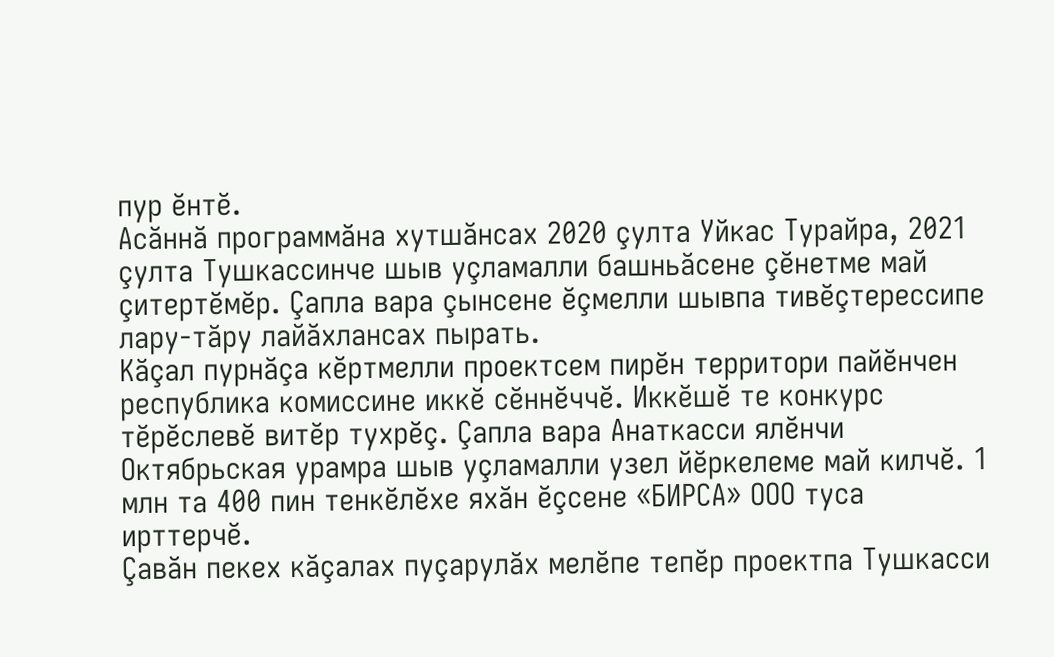пур ĕнтĕ.
Асăннă программăна хутшăнсах 2020 çулта Уйкас Турайра, 2021 çулта Тушкассинче шыв уçламалли башньăсене çĕнетме май çитертĕмĕр. Çапла вара çынсене ĕçмелли шывпа тивĕçтерессипе лару-тăру лайăхлансах пырать.
Кăçал пурнăçа кĕртмелли проектсем пирĕн территори пайĕнчен республика комиссине иккĕ сĕннĕччĕ. Иккĕшĕ те конкурс тĕрĕслевĕ витĕр тухрĕç. Çапла вара Анаткасси ялĕнчи Октябрьская урамра шыв уçламалли узел йĕркелеме май килчĕ. 1 млн та 400 пин тенкĕлĕхе яхăн ĕçсене «БИРСА» ООО туса ирттерчĕ.
Çавăн пекех кăçалах пуçарулăх мелĕпе тепĕр проектпа Тушкасси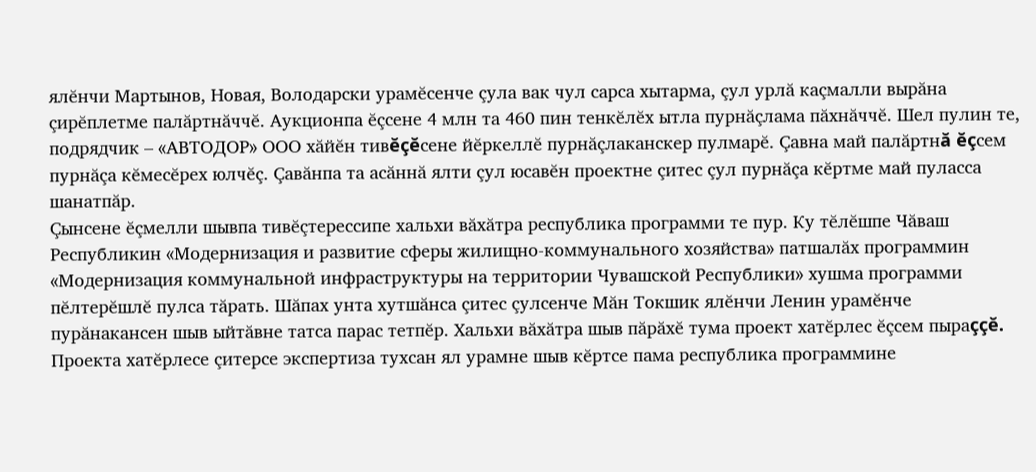ялĕнчи Мартынов, Новая, Володарски урамĕсенче çула вак чул сарса хытарма, çул урлă каçмалли вырăна çирĕплетме палăртнăччĕ. Аукционпа ĕçсене 4 млн та 460 пин тенкĕлĕх ытла пурнăçлама пăхнăччĕ. Шел пулин те, подрядчик – «АВТОДОР» ООО хăйĕн тивĕçĕсене йĕркеллĕ пурнăçлаканскер пулмарĕ. Çавна май палăртнă ĕçсем пурнăçа кĕмесĕрех юлчĕç. Çавăнпа та асăннă ялти çул юсавĕн проектне çитес çул пурнăçа кĕртме май пуласса шанатпăр.
Çынсене ĕçмелли шывпа тивĕçтерессипе хальхи вăхăтра республика программи те пур. Ку тĕлĕшпе Чăваш Республикин «Модернизация и развитие сферы жилищно-коммунального хозяйства» патшалăх программин «Модернизация коммунальной инфраструктуры на территории Чувашской Республики» хушма программи пĕлтерĕшлĕ пулса тăрать. Шăпах унта хутшăнса çитес çулсенче Мăн Токшик ялĕнчи Ленин урамĕнче пурăнакансен шыв ыйтăвне татса парас тетпĕр. Хальхи вăхăтра шыв пăрăхĕ тума проект хатĕрлес ĕçсем пыраççĕ. Проекта хатĕрлесе çитерсе экспертиза тухсан ял урамне шыв кĕртсе пама республика программине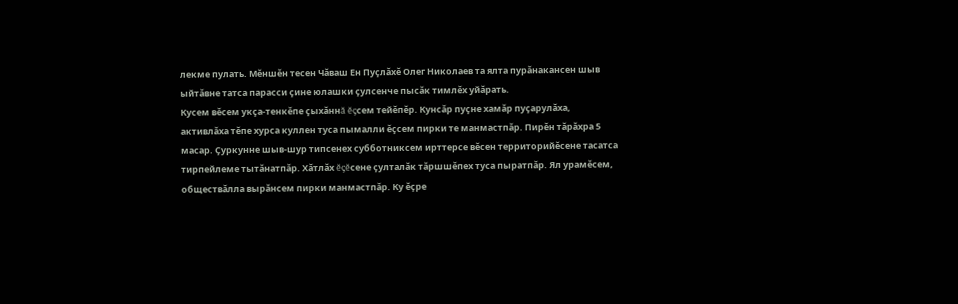лекме пулать. Мĕншĕн тесен Чăваш Ен Пуçлăхĕ Олег Николаев та ялта пурăнакансен шыв ыйтăвне татса парасси çине юлашки çулсенче пысăк тимлĕх уйăрать.
Кусем вĕсем укçа-тенкĕпе çыхăннă ĕçсем тейĕпĕр. Кунсăр пуçне хамăр пуçарулăха, активлăха тĕпе хурса куллен туса пымалли ĕçсем пирки те манмастпăр. Пирĕн тăрăхра 5 масар. Çуркунне шыв-шур типсенех субботниксем ирттерсе вĕсен территорийĕсене тасатса тирпейлеме тытăнатпăр. Хăтлăх ĕçĕсене çулталăк тăршшĕпех туса пыратпăр. Ял урамĕсем, обществăлла вырăнсем пирки манмастпăр. Ку ĕçре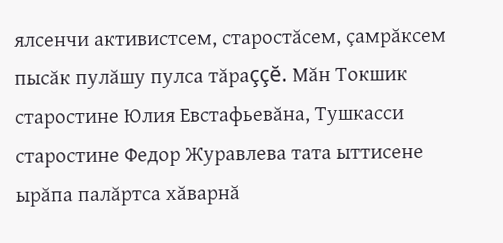ялсенчи активистсем, старостăсем, çамрăксем пысăк пулăшу пулса тăраççĕ. Мăн Токшик старостине Юлия Евстафьевăна, Тушкасси старостине Федор Журавлева тата ыттисене ырăпа палăртса хăварнă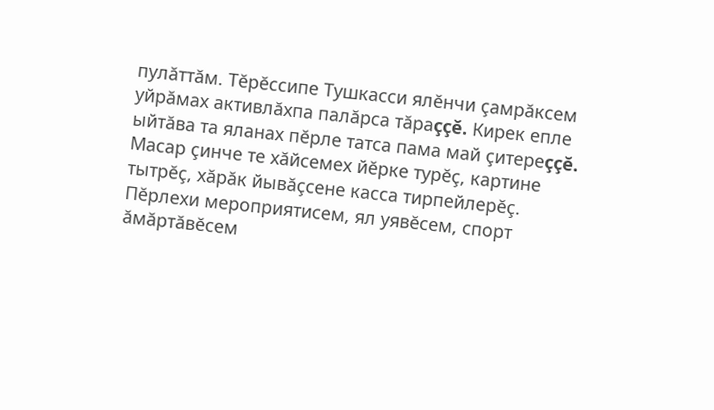пулăттăм. Тĕрĕссипе Тушкасси ялĕнчи çамрăксем уйрăмах активлăхпа палăрса тăраççĕ. Кирек епле ыйтăва та яланах пĕрле татса пама май çитереççĕ. Масар çинче те хăйсемех йĕрке турĕç, картине тытрĕç, хăрăк йывăçсене касса тирпейлерĕç.
Пĕрлехи мероприятисем, ял уявĕсем, спорт ăмăртăвĕсем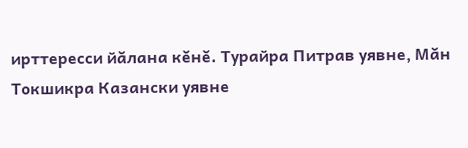ирттересси йăлана кĕнĕ. Турайра Питрав уявне, Мăн Токшикра Казански уявне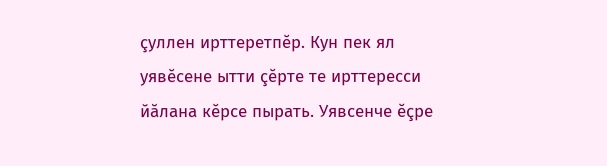çуллен ирттеретпĕр. Кун пек ял уявĕсене ытти çĕрте те ирттересси йăлана кĕрсе пырать. Уявсенче ĕçре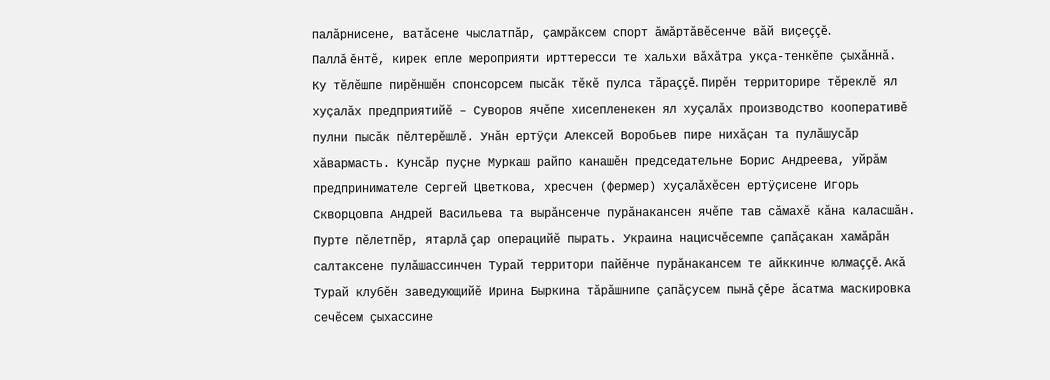палăрнисене, ватăсене чыслатпăр, çамрăксем спорт ăмăртăвĕсенче вăй виçеççĕ.
Паллă ĕнтĕ, кирек епле мероприяти ирттересси те хальхи вăхăтра укçа-тенкĕпе çыхăннă. Ку тĕлĕшпе пирĕншĕн спонсорсем пысăк тĕкĕ пулса тăраççĕ. Пирĕн территорире тĕреклĕ ял хуçалăх предприятийĕ – Суворов ячĕпе хисепленекен ял хуçалăх производство кооперативĕ пулни пысăк пĕлтерĕшлĕ. Унăн ертÿçи Алексей Воробьев пире нихăçан та пулăшусăр хăвармасть. Кунсăр пуçне Муркаш райпо канашĕн председательне Борис Андреева, уйрăм предпринимателе Сергей Цветкова, хресчен (фермер) хуçалăхĕсен ертÿçисене Игорь Скворцовпа Андрей Васильева та вырăнсенче пурăнакансен ячĕпе тав сăмахĕ кăна каласшăн.
Пурте пĕлетпĕр, ятарлă çар операцийĕ пырать. Украина нацисчĕсемпе çапăçакан хамăрăн салтаксене пулăшассинчен Турай территори пайĕнче пурăнакансем те айккинче юлмаççĕ. Акă Турай клубĕн заведующийĕ Ирина Быркина тăрăшнипе çапăçусем пынă çĕре ăсатма маскировка сечĕсем çыхассине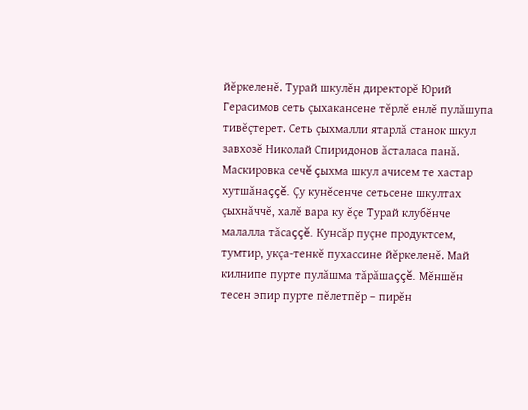йĕркеленĕ. Турай шкулĕн директорĕ Юрий Герасимов сеть çыхакансене тĕрлĕ енлĕ пулăшупа тивĕçтерет. Сеть çыхмалли ятарлă станок шкул завхозĕ Николай Спиридонов ăсталаса панă. Маскировка сечĕ çыхма шкул ачисем те хастар хутшăнаççĕ. Çу кунĕсенче сетьсене шкултах çыхнăччĕ, халĕ вара ку ĕçе Турай клубĕнче малалла тăсаççĕ. Кунсăр пуçне продуктсем, тумтир, укçа-тенкĕ пухассине йĕркеленĕ. Май килнипе пурте пулăшма тăрăшаççĕ. Мĕншĕн тесен эпир пурте пĕлетпĕр – пирĕн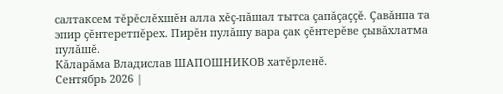салтаксем тĕрĕслĕхшĕн алла хĕç-пăшал тытса çапăçаççĕ. Çавăнпа та эпир çĕнтеретпĕрех. Пирĕн пулăшу вара çак çĕнтерĕве çывăхлатма пулăшĕ.
Кăларăма Владислав ШАПОШНИКОВ хатĕрленĕ.
Сентябрь 2026 |